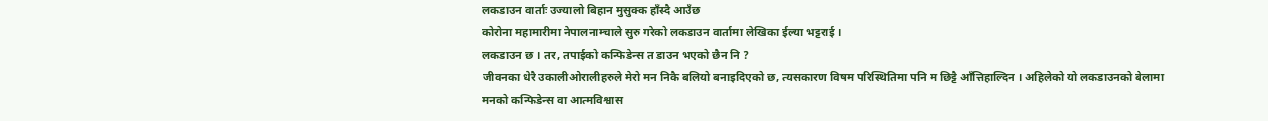लकडाउन वार्ताः उज्यालो बिहान मुसुक्क हाँस्दै आउँछ
कोरोना महामारीमा नेपालनाम्चाले सुरु गरेको लकडाउन वार्तामा लेखिका ईल्या भट्टराई ।
लकडाउन छ । तर, तपाईको कन्फिडेन्स त डाउन भएको छैन नि ?
जीवनका धेरै उकालीओरालीहरुले मेरो मन निकै बलियो बनाइदिएको छ, त्यसकारण विषम परिस्थितिमा पनि म छिट्टै आँत्तिहाल्दिन । अहिलेको यो लकडाउनको बेलामा मनको कन्फिडेन्स वा आत्मविश्वास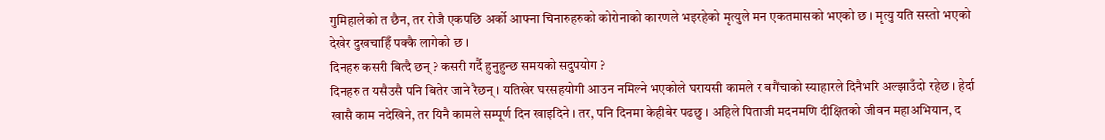गुमिहालेको त छैन, तर रोजै एकपछि अर्को आफ्ना चिनारुहरुको कोरोनाको कारणले भइरहेको मृत्युले मन एकतमासको भएको छ । मृत्यु यति सस्तो भएको देखेर दुखचाहिँ पक्कै लागेको छ ।
दिनहरु कसरी बित्दै छन् ? कसरी गर्दै हुनुहुन्छ समयको सदुपयोग ?
दिनहरु त यसैउसै पनि बितेर जाने रैछन् । यतिखेर घरसहयोगी आउन नमिल्ने भएकोले घरायसी कामले र बगैंचाको स्याहारले दिनैभरि अल्झाउँदो रहेछ । हेर्दा खासै काम नदेखिने, तर यिनै कामले सम्पूर्ण दिन खाइदिने । तर, पनि दिनमा केहीबेर पढछु । अहिले पिताजी मदनमणि दीक्षितको जीवन महाअभियान, द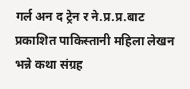गर्ल अन द ट्रेन र ने.प्र.प्र.बाट प्रकाशित पाकिस्तानी महिला लेखन भन्ने कथा संग्रह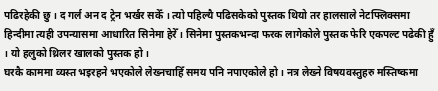पढिरहेकी छु । द गर्ल अन द ट्रेन भर्खर सकेँ । त्यो पहिल्यै पढिसकेको पुस्तक थियो तर हालसाले नेटफ्लिक्समा हिन्दीमा त्यही उपन्यासमा आधारित सिनेमा हेरेँ । सिनेमा पुस्तकभन्दा फरक लागेकोले पुस्तक फेरि एकपल्ट पढेकी हुँ । यो हलुको थ्रिलर खालको पुस्तक हो ।
घरकै काममा व्यस्त भइरहने भएकोले लेख्नचाहिँ समय पनि नपाएकोले हो । नत्र लेख्ने विषयवस्तुहरु मस्तिष्कमा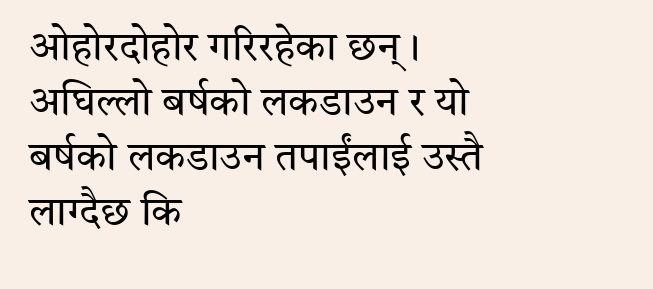ओहोरदोहोर गरिरहेका छन् ।
अघिल्लो बर्षको लकडाउन र यो बर्षको लकडाउन तपाईंलाई उस्तै लाग्दैछ कि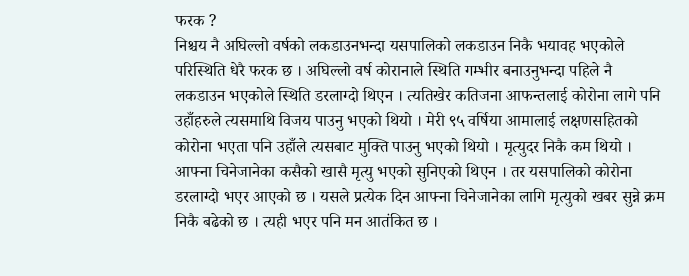फरक ?
निश्चय नै अघिल्लो वर्षको लकडाउनभन्दा यसपालिको लकडाउन निकै भयावह भएकोले परिस्थिति धेरै फरक छ । अघिल्लो वर्ष कोरानाले स्थिति गम्भीर बनाउनुभन्दा पहिले नै लकडाउन भएकोले स्थिति डरलाग्दो थिएन । त्यतिखेर कतिजना आफन्तलाई कोरोना लागे पनि उहाँहरुले त्यसमाथि विजय पाउनु भएको थियो । मेरी ९५ वर्षिया आमालाई लक्षणसहितको कोरोना भएता पनि उहाँले त्यसबाट मुक्ति पाउनु भएको थियो । मृत्युदर निकै कम थियो । आफ्ना चिनेजानेका कसैको खासै मृत्यु भएको सुनिएको थिएन । तर यसपालिको कोरोना डरलाग्दो भएर आएको छ । यसले प्रत्येक दिन आफ्ना चिनेजानेका लागि मृत्युको खबर सुन्ने क्रम निकै बढेको छ । त्यही भएर पनि मन आतंकित छ ।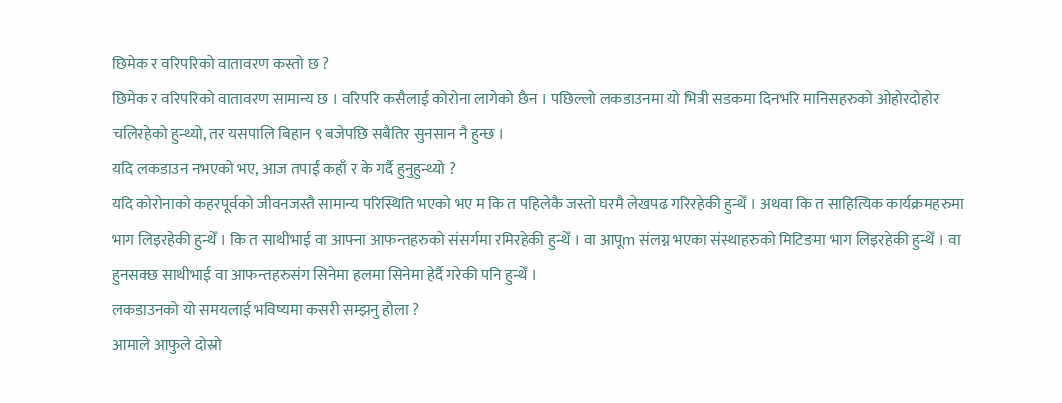छिमेक र वरिपरिको वातावरण कस्तो छ ?
छिमेक र वरिपरिको वातावरण सामान्य छ । वरिपरि कसैलाई कोरोना लागेको छैन । पछिल्लो लकडाउनमा यो भित्री सडकमा दिनभरि मानिसहरुको ओहोरदोहोर चलिरहेको हुन्थ्यो, तर यसपालि बिहान ९ बजेपछि सबैतिर सुनसान नै हुन्छ ।
यदि लकडाउन नभएको भए, आज तपाईं कहाँ र के गर्दै हुनुहुन्थ्यो ?
यदि कोरोनाको कहरपूर्वको जीवनजस्तै सामान्य परिस्थिति भएको भए म कि त पहिलेकै जस्तो घरमै लेखपढ गरिरहेकी हुन्थेँ । अथवा कि त साहित्यिक कार्यक्रमहरुमा भाग लिइरहेकी हुन्थेँ । कि त साथीभाई वा आफ्ना आफन्तहरुको संसर्गमा रमिरहेकी हुन्थेँ । वा आपूm संलग्न भएका संस्थाहरुको मिटिङमा भाग लिइरहेकी हुन्थेँ । वा हुनसक्छ साथीभाई वा आफन्तहरुसंग सिनेमा हलमा सिनेमा हेर्दै गरेकी पनि हुन्थेँ ।
लकडाउनको यो समयलाई भविष्यमा कसरी सम्झनु होला ?
आमाले आफुले दोस्रो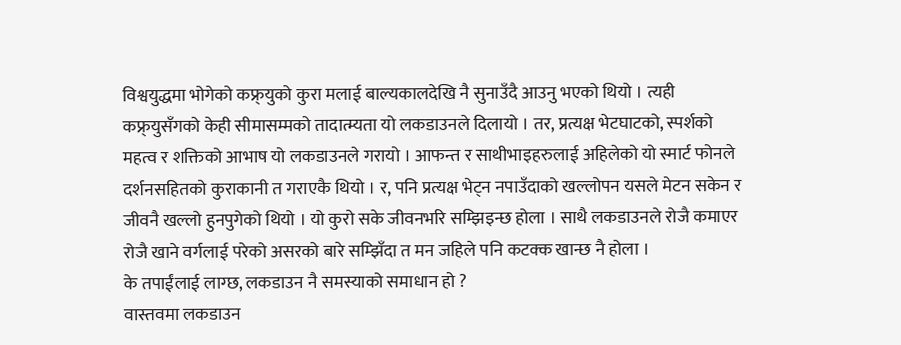विश्वयुद्धमा भोगेको कफ्र्युको कुरा मलाई बाल्यकालदेखि नै सुनाउँदै आउनु भएको थियो । त्यही कफ्र्युसँगको केही सीमासम्मको तादात्म्यता यो लकडाउनले दिलायो । तर, प्रत्यक्ष भेटघाटको, स्पर्शको महत्व र शक्तिको आभाष यो लकडाउनले गरायो । आफन्त र साथीभाइहरुलाई अहिलेको यो स्मार्ट फोनले दर्शनसहितको कुराकानी त गराएकै थियो । र, पनि प्रत्यक्ष भेट्न नपाउँदाको खल्लोपन यसले मेटन सकेन र जीवनै खल्लो हुनपुगेको थियो । यो कुरो सके जीवनभरि सम्झिइन्छ होला । साथै लकडाउनले रोजै कमाएर रोजै खाने वर्गलाई परेको असरको बारे सम्झिँदा त मन जहिले पनि कटक्क खान्छ नै होला ।
के तपाईंलाई लाग्छ, लकडाउन नै समस्याको समाधान हो ?
वास्तवमा लकडाउन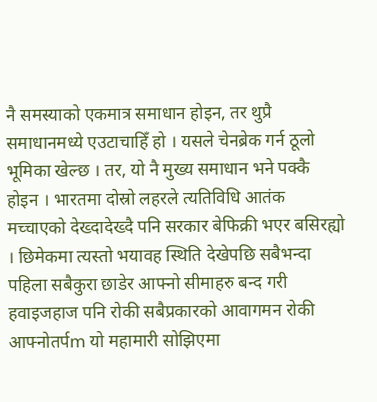नै समस्याको एकमात्र समाधान होइन, तर थुप्रै समाधानमध्ये एउटाचाहिँ हो । यसले चेनब्रेक गर्न ठूलो भूमिका खेल्छ । तर, यो नै मुख्य समाधान भने पक्कै होइन । भारतमा दोस्रो लहरले त्यतिविधि आतंक मच्चाएको देख्दादेख्दै पनि सरकार बेफिक्री भएर बसिरह्यो । छिमेकमा त्यस्तो भयावह स्थिति देखेपछि सबैभन्दा पहिला सबैकुरा छाडेर आफ्नो सीमाहरु बन्द गरी हवाइजहाज पनि रोकी सबैप्रकारको आवागमन रोकी आफ्नोतर्पm यो महामारी सोझिएमा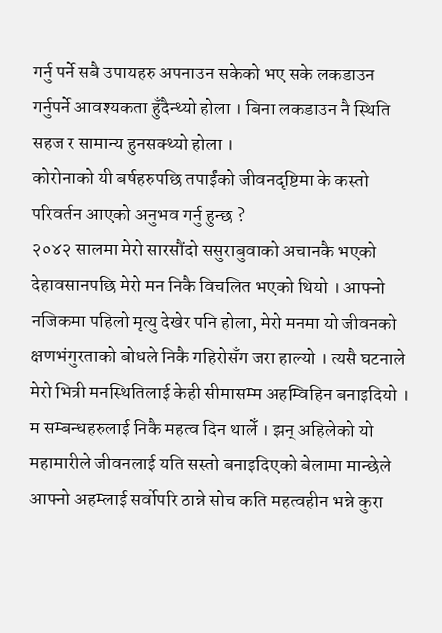गर्नु पर्ने सबै उपायहरु अपनाउन सकेको भए सके लकडाउन गर्नुपर्ने आवश्यकता हुँदैन्थ्यो होला । बिना लकडाउन नै स्थिति सहज र सामान्य हुनसक्थ्यो होला ।
कोरोनाको यी बर्षहरुपछि तपाईंको जीवनदृष्टिमा के कस्तो परिवर्तन आएको अनुभव गर्नु हुन्छ ?
२०४२ सालमा मेरो सारसौंदो ससुराबुवाको अचानकै भएको देहावसानपछि मेरो मन निकै विचलित भएको थियो । आफ्नो नजिकमा पहिलो मृत्यु देखेर पनि होला, मेरो मनमा यो जीवनको क्षणभंगुरताको बोधले निकै गहिरोसँग जरा हाल्यो । त्यसै घटनाले मेरो भित्री मनस्थितिलाई केही सीमासम्म अहम्विहिन बनाइदियो । म सम्बन्धहरुलाई निकै महत्व दिन थालेँ । झन् अहिलेको यो महामारीले जीवनलाई यति सस्तो बनाइदिएको बेलामा मान्छेले आफ्नो अहम्लाई सर्वोपरि ठान्ने सोच कति महत्वहीन भन्ने कुरा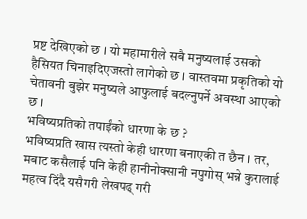प्रष्ट देखिएको छ । यो महामारीले सबै मनुष्यलाई उसको हैसियत चिनाइदिएजस्तो लागेको छ । वास्तवमा प्रकृतिको यो चेतावनी बुझेर मनुष्यले आफुलाई बदल्नुपर्ने अवस्था आएको छ ।
भविष्यप्रतिको तपाईंको धारणा के छ ?
भविष्यप्रति खास त्यस्तो केही धारणा बनाएकी त छैन । तर, मबाट कसैलाई पनि केही हानीनोक्सानी नपुगोस् भन्ने कुरालाई महत्व दिंदै यसैगरी लेखपढ् गरी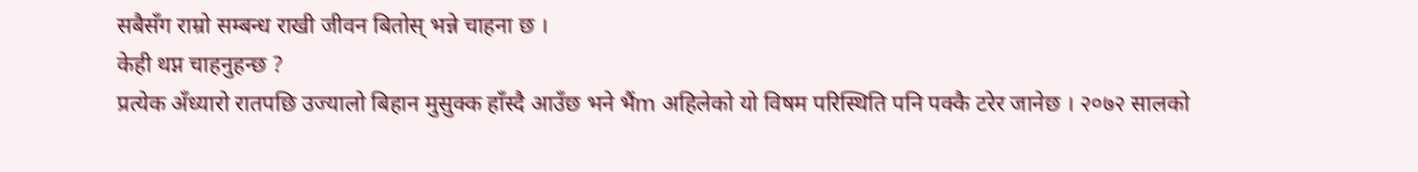सबैसँग राम्रो सम्बन्ध राखी जीवन बितोस् भन्ने चाहना छ ।
केही थप्न चाहनुहन्छ ?
प्रत्येक अँध्यारो रातपछि उज्यालो बिहान मुसुक्क हाँस्दै आउँछ भने भैंm अहिलेको यो विषम परिस्थिति पनि पक्कै टरेर जानेछ । २०७२ सालको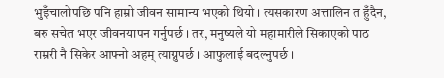भुइँचालोपछि पनि हाम्रो जीवन सामान्य भएको थियो । त्यसकारण अत्तालिन त हुँदैन, बरु सचेत भएर जीवनयापन गर्नुपर्छ । तर, मनुष्यले यो महामारीले सिकाएको पाठ राम्ररी नै सिकेर आफ्नो अहम् त्याग्नुपर्छ । आफुलाई बदल्नुपर्छ ।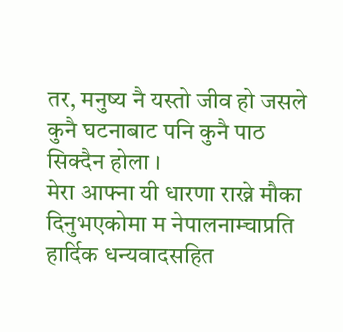तर, मनुष्य नै यस्तो जीव हो जसले कुनै घटनाबाट पनि कुनै पाठ सिक्दैन होला ।
मेरा आफ्ना यी धारणा राख्ने मौका दिनुभएकोमा म नेपालनाम्चाप्रति हार्दिक धन्यवादसहित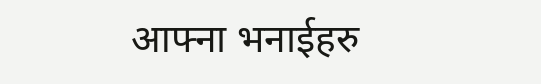आफ्ना भनाईहरु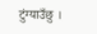टुंग्याउँछु ।